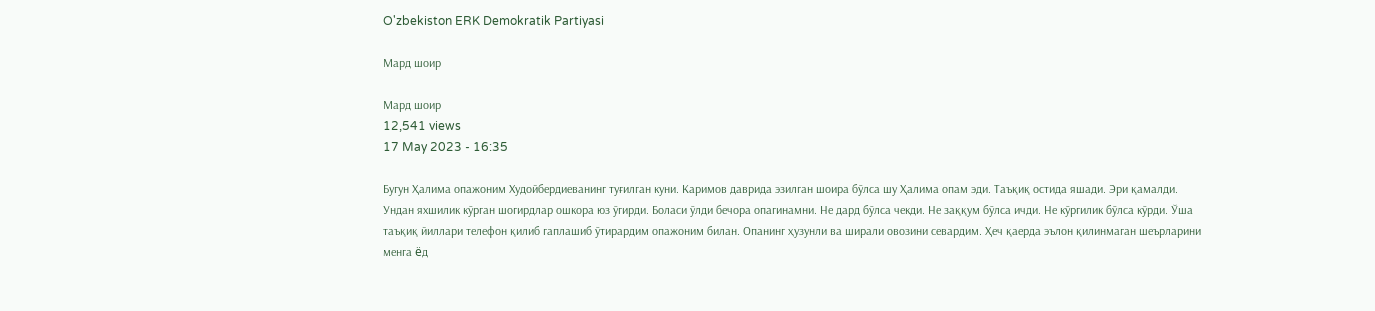O'zbekiston ERK Demokratik Partiyasi

Мард шоир

Мард шоир
12,541 views
17 May 2023 - 16:35

Бугун Ҳалима опажоним Худойбердиеванинг туғилган куни. Каримов даврида эзилган шоира бўлса шу Ҳалима опам эди. Таъқиқ остида яшади. Эри қамалди. Ундан яхшилик кўрган шогирдлар ошкора юз ўгирди. Боласи ўлди бечора опагинамни. Не дард бўлса чекди. Не заққум бўлса ичди. Не кўргилик бўлса кўрди. Ўша таъқиқ йиллари телефон қилиб гаплашиб ўтирардим опажоним билан. Опанинг ҳузунли ва ширали овозини севардим. Ҳеч қаерда эълон қилинмаган шеърларини менга ëд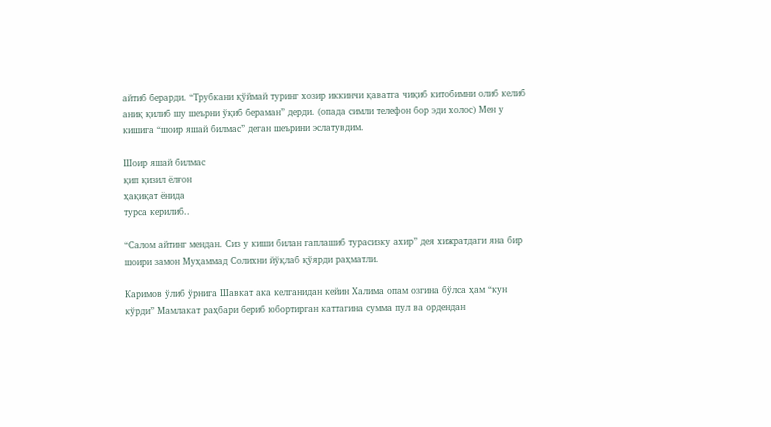айтиб берарди. “Трубкани қўймай туринг хозир иккинчи қаватга чиқиб китобимни олиб келиб аниқ қилиб шу шеърни ўқиб бераман” дерди. (опада симли телефон бор эди холос) Мен у кишига “шоир яшай билмас” деган шеърини эслатувдим.

Шоир яшай билмас
қип қизил ëлғон
ҳақиқат ëнида
турса керилиб..

“Салом айтинг мендан. Сиз у киши билан гаплашиб турасизку ахир” дея хижратдаги яна бир шоири замон Муҳаммад Солихни йўқлаб қўярди раҳматли.

Каримов ўлиб ўрнига Шавкат ака келганидан кейин Халима опам озгина бўлса ҳам “кун кўрди” Мамлакат раҳбари бериб юбортирган каттагина сумма пул ва ордендан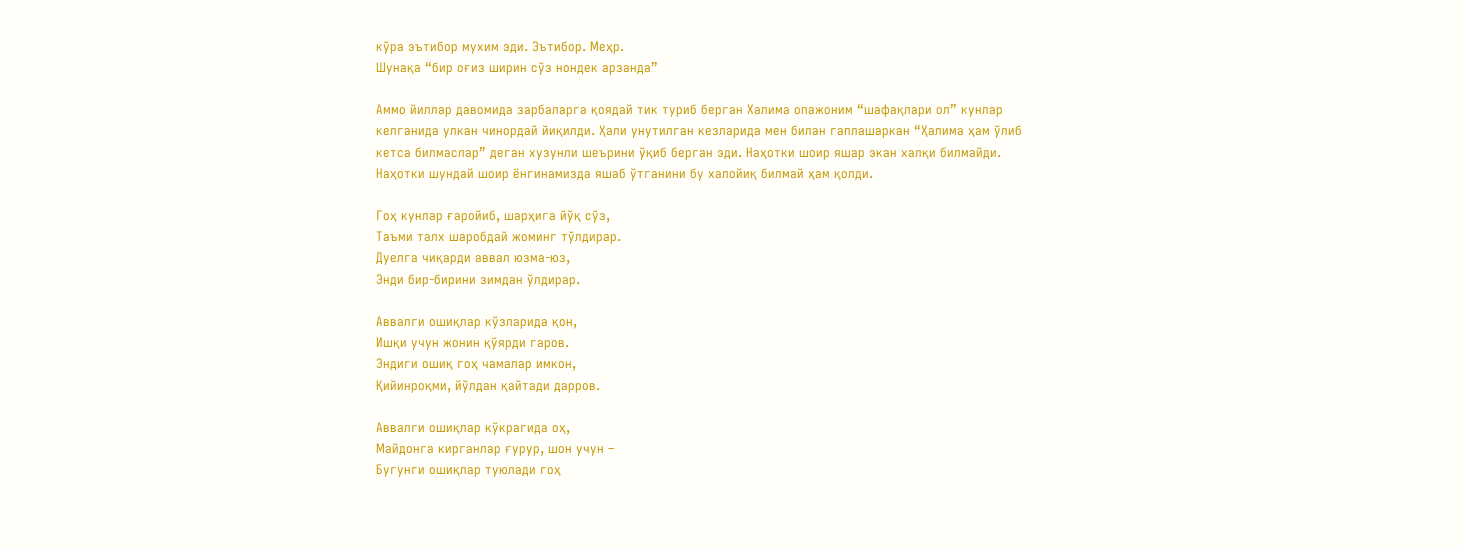кўра эътибор мухим эди. Эътибор. Меҳр.
Шунақа “бир оғиз ширин сўз нондек арзанда”

Аммо йиллар давомида зарбаларга қоядай тик туриб берган Халима опажоним “шафақлари ол” кунлар келганида улкан чинордай йиқилди. Ҳали унутилган кезларида мен билан гаплашаркан “Ҳалима ҳам ўлиб кетса билмаслар” деган хузунли шеърини ўқиб берган эди. Наҳотки шоир яшар экан халқи билмайди. Наҳотки шундай шоир ëнгинамизда яшаб ўтганини бу халойиқ билмай ҳам қолди.

Гоҳ кунлар ғаройиб, шарҳига йўқ сўз,
Таъми талх шаробдай жоминг тўлдирар.
Дуелга чиқарди аввал юзма-юз,
Энди бир-бирини зимдан ўлдирар.

Аввалги ошиқлар кўзларида қон,
Ишқи учун жонин қўярди гаров.
Эндиги ошиқ гоҳ чамалар имкон,
Қийинроқми, йўлдан қайтади дарров.

Аввалги ошиқлар кўкрагида оҳ,
Майдонга кирганлар ғурур, шон учун –
Бугунги ошиқлар туюлади гоҳ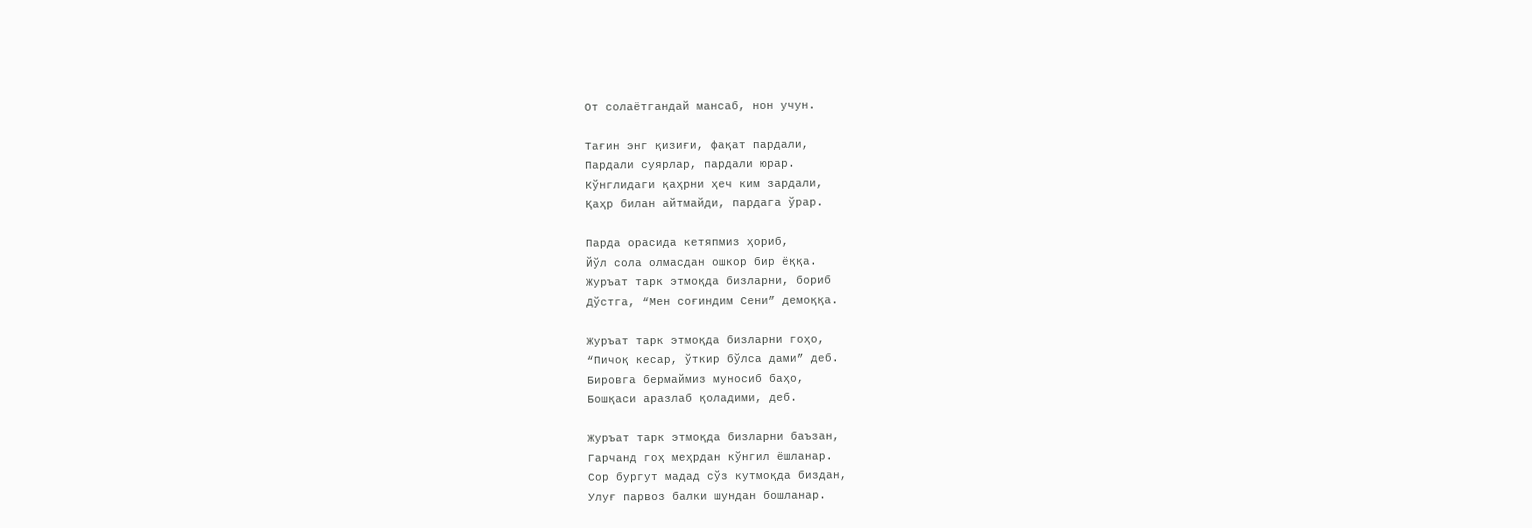От солаётгандай мансаб, нон учун.

Тағин энг қизиғи, фақат пардали,
Пардали суярлар, пардали юрар.
Кўнглидаги қаҳрни ҳеч ким зардали,
Қаҳр билан айтмайди, пардага ўрар.

Парда орасида кетяпмиз ҳориб,
Йўл сола олмасдан ошкор бир ёққа.
Журъат тарк этмоқда бизларни, бориб
Дўстга, “Мен соғиндим Сени” демоққа.

Журъат тарк этмоқда бизларни гоҳо,
“Пичоқ кесар, ўткир бўлса дами” деб.
Бировга бермаймиз муносиб баҳо,
Бошқаси аразлаб қоладими, деб.

Журъат тарк этмоқда бизларни баъзан,
Гарчанд гоҳ меҳрдан кўнгил ёшланар.
Сор бургут мадад сўз кутмоқда биздан,
Улуғ парвоз балки шундан бошланар.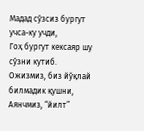Мадад сўзсиз бургут учса-ку учди,
Гоҳ бургут кексаяр шу сўзни кутиб.
Ожизмиз, биз йўқлай билмадик қушни,
Аянчмиз, “йилт”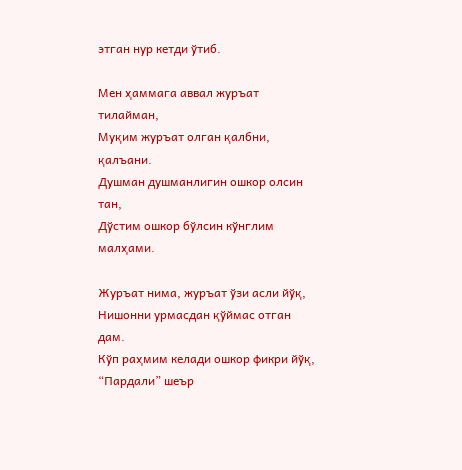этган нур кетди ўтиб.

Мен ҳаммага аввал журъат тилайман,
Муқим журъат олган қалбни, қалъани.
Душман душманлигин ошкор олсин тан,
Дўстим ошкор бўлсин кўнглим малҳами.

Журъат нима, журъат ўзи асли йўқ,
Нишонни урмасдан қўймас отган дам.
Кўп раҳмим келади ошкор фикри йўқ,
“Пардали” шеър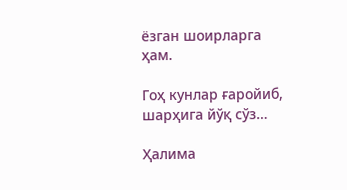ёзган шоирларга ҳам.

Гоҳ кунлар ғаройиб, шарҳига йўқ сўз…

Ҳалима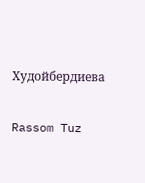Худойбердиева

Rassom Tuz